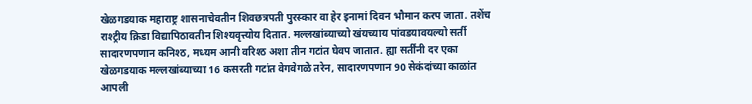खेळगडयाक महाराष्ट्र शासनाचेवतीन शिवछत्रपती पुरस्कार वा हेर इनामां दिवन भौमान करप जाता. तशेंच राश्ट्रीय क्रिडा विद्यापिठावतीन शिश्यवृत्त्योय दितात. मल्लखांब्याच्यो खंयच्याय पांवडयावयल्यो सर्ती सादारणपणान कनिश्ठ, मध्यम आनी वरिश्ठ अशा तीन गटांत घेवप जातात. ह्या सर्तींनी दर एका खेळगडयाक मल्लखांब्याच्या 16 कसरती गटांत वेगवेगळे तरेन, सादारणपणान 90 सेकंदांच्या काळांत आपली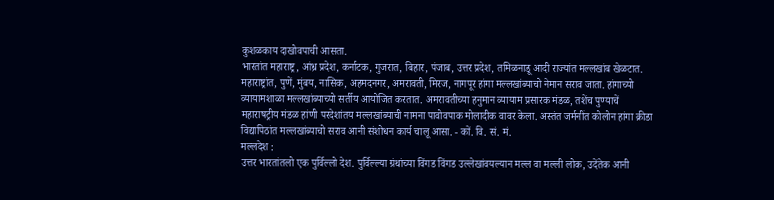कुशळकाय दाखोवपाची आसता.
भारतांत महाराष्ट्र, आंध्र प्रदेश, कर्नाटक, गुजरात, बिहार, पंजाब, उत्तर प्रदेश, तमिळनाडू आदी राज्यांत मल्लखांब खेळटात. महाराष्ट्रांत, पुणें, मुंबय, नासिक, अहमदनगर, अमरावती, मिरज, नागपूर हांगा मल्लखांब्याचो नेमान सराव जाता. हांगाच्यो व्यायामशाळा मल्लखांब्याच्यो सर्तीय आयोजित करतात. अमरावतीच्या हनुमान व्यायाम प्रसारक मंडळ, तशेंच पुण्याचें महाराषट्रीय मंडळ हांणी परदेशांतय मल्लखांब्याची नामना पावोवपाक मोलादीक वावर केला. अस्तंत जर्मनींत कोलोन हांगा क्रीडा विद्यापिठांत मल्लखांब्याचो सराव आनी संशोधन कार्य चालू आसा. - कों. वि. सं. मं.
मल्लदेश :
उत्तर भारतांतलो एक पुर्विल्लो देश. पुर्विल्ल्या ग्रंथांच्या विंगड विंगड उल्लेखांवयल्यान मल्ल वा मल्ली लोक, उदेंतेक आनी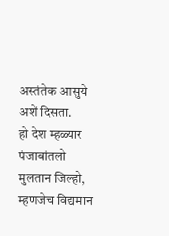अस्तंतेक आसुये अशें दिसता.
हो देश म्हळ्यार पंजाबांतलो मुलतान जिल्हो, म्हणजेच विद्यमान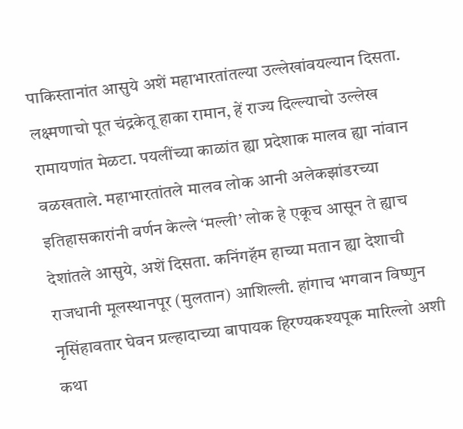पाकिस्तानांत आसुये अशें महाभारतांतल्या उल्लेखांवयल्यान दिसता. लक्ष्मणाचो पूत चंद्रकेतू हाका रामान, हें राज्य दिल्ल्याचो उल्लेख रामायणांत मेळटा. पयलींच्या काळांत ह्या प्रदेशाक मालव ह्या नांवान वळखताले. महाभारतांतले मालव लोक आनी अलेकझांडरच्या इतिहासकारांनी वर्णन केल्ले ‘मल्ली’ लोक हे एकूच आसून ते ह्याच देशांतले आसुये, अशें दिसता. कनिंगहॅम हाच्या मतान ह्या देशाची राजधानी मूलस्थानपूर (मुलतान) आशिल्ली. हांगाच भगवान विष्णुन नृसिंहावतार घेवन प्रल्हादाच्या बापायक हिरण्यकश्यपूक मारिल्लो अशी कथा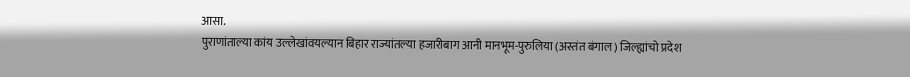आसा.
पुराणांताल्या कांय उल्लेखांवयल्यान बिहार राज्यांतल्या हजारीबाग आनी मानभूम-पुरुलिया (अस्तंत बंगाल) जिल्ह्यांचो प्रदेश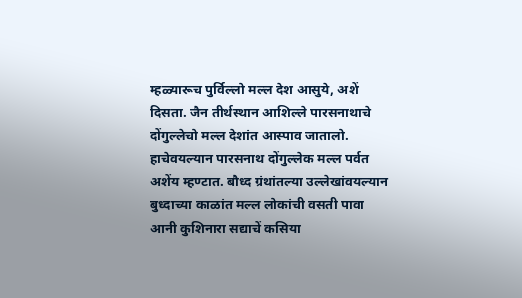म्हळ्यारूच पुर्विल्लो मल्ल देश आसुये, अशें दिसता. जैन तीर्थस्थान आशिल्ले पारसनाथाचे दोंगुल्लेचो मल्ल देशांत आस्पाव जातालो. हाचेवयल्यान पारसनाथ दोंगुल्लेक मल्ल पर्वत अशेंय म्हण्टात. बौध्द ग्रंथांतल्या उल्लेखांवयल्यान बुध्दाच्या काळांत मल्ल लोकांची वसती पावा आनी कुशिनारा सद्याचें कसिया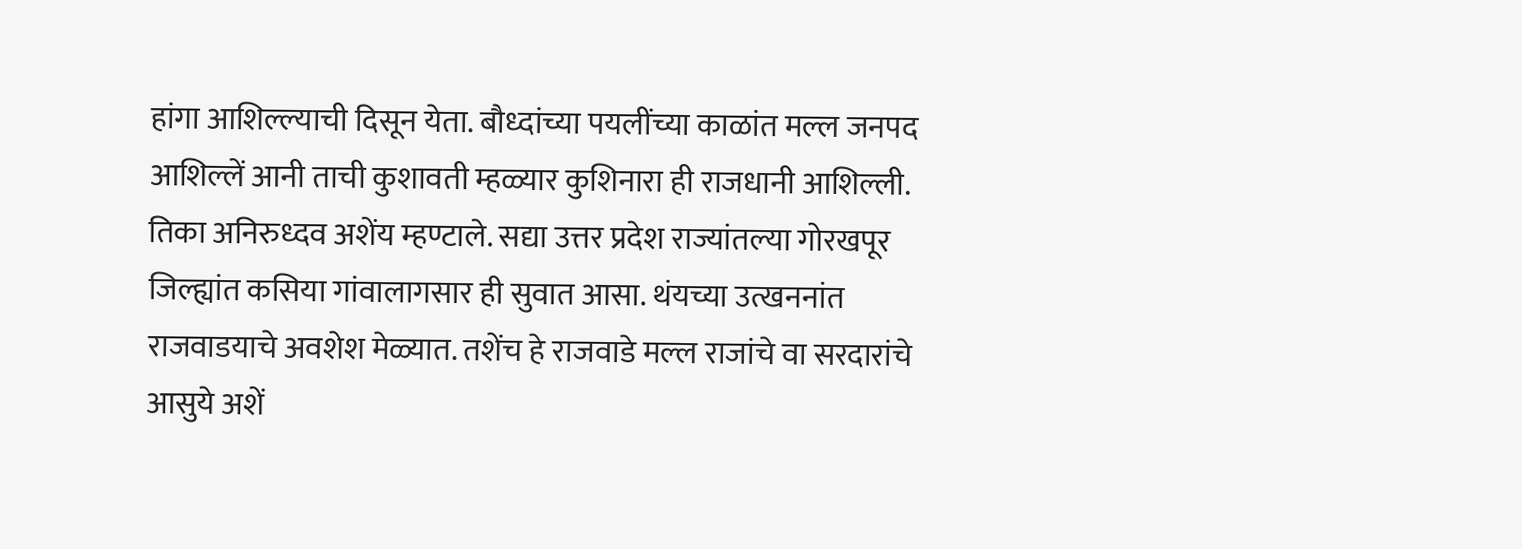हांगा आशिल्ल्याची दिसून येता. बौध्दांच्या पयलींच्या काळांत मल्ल जनपद आशिल्लें आनी ताची कुशावती म्हळ्यार कुशिनारा ही राजधानी आशिल्ली. तिका अनिरुध्दव अशेंय म्हण्टाले. सद्या उत्तर प्रदेश राज्यांतल्या गोरखपूर जिल्ह्यांत कसिया गांवालागसार ही सुवात आसा. थंयच्या उत्खननांत राजवाडयाचे अवशेश मेळ्यात. तशेंच हे राजवाडे मल्ल राजांचे वा सरदारांचे आसुये अशें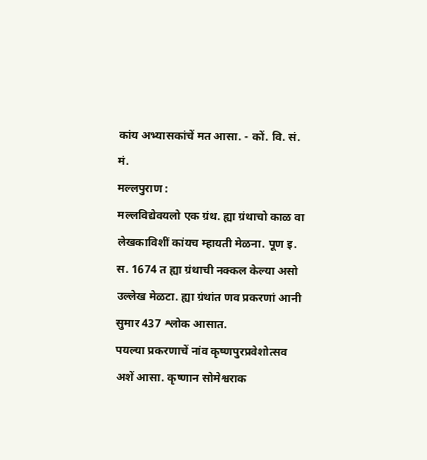कांय अभ्यासकांचें मत आसा. - कों. वि. सं. मं.
मल्लपुराण :
मल्लविद्येवयलो एक ग्रंथ. ह्या ग्रंथाचो काळ वा लेखकाविशीं कांयच म्हायती मेळना. पूण इ. स. 1674 त ह्या ग्रंथाची नक्कल केल्या असो उल्लेख मेळटा. ह्या ग्रंथांत णव प्रकरणां आनी सुमार 437 श्लोक आसात.
पयल्या प्रकरणाचें नांव कृष्णपुरप्रवेशोत्सव अशें आसा. कृष्णान सोमेश्वराक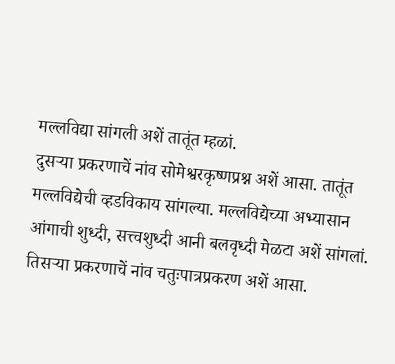मल्लविद्या सांगली अशें तातूंत म्हळां.
दुसऱ्या प्रकरणाचें नांव सोमेश्वरकृष्णप्रश्न अशें आसा. तातूंत मल्लविद्येची व्हडविकाय सांगल्या. मल्लविद्येच्या अभ्यासान आंगाची शुध्दी, सत्त्वशुध्दी आनी बलवृध्दी मेळटा अशें सांगलां.
तिसऱ्या प्रकरणाचें नांव चतुःपात्रप्रकरण अशें आसा.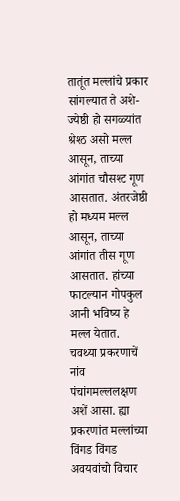तातूंत मल्लांचे प्रकार सांगल्यात ते अशे-ज्येष्ठी हो सगळ्यांत श्रेश्ठ असो मल्ल आसून, ताच्या आंगांत चौसश्ट गूण आसतात. अंतरजेष्ठी हो मध्यम मल्ल आसून, ताच्या आंगांत तीस गूण आसतात. हांच्या फाटल्यान गोपकुल आनी भविष्य हे मल्ल येतात.
चवथ्या प्रकरणाचें नांव पंचांगमल्ललक्षण अशें आसा. ह्या प्रकरणांत मल्लांच्या विंगड विंगड अवयवांचो विचार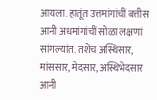आयला. हातूंत उत्तमांगांचीं बत्तीस आनी अधमांगांचीं सोळा लक्षणां सांगल्यांत. तशेंच अस्थिसार, मांससार, मेदसार, अस्थिभेदसार आनी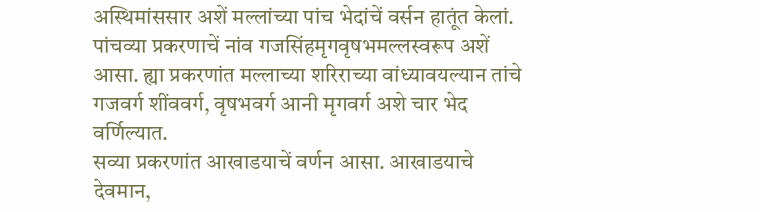अस्थिमांससार अशें मल्लांच्या पांच भेदांचें वर्सन हातूंत केलां.
पांचव्या प्रकरणाचें नांव गजसिंहमृगवृषभमल्लस्वरूप अशें आसा. ह्या प्रकरणांत मल्लाच्या शरिराच्या वांध्यावयल्यान तांचे गजवर्ग शींववर्ग, वृषभवर्ग आनी मृगवर्ग अशे चार भेद वर्णिल्यात.
सव्या प्रकरणांत आखाडयाचें वर्णन आसा. आखाडयाचे देवमान,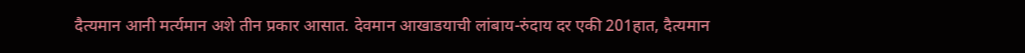दैत्यमान आनी मर्त्यमान अशे तीन प्रकार आसात. देवमान आखाडयाची लांबाय-रुंदाय दर एकी 201हात, दैत्यमान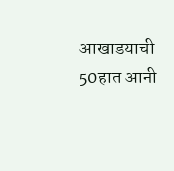आखाडयाची 50हात आनी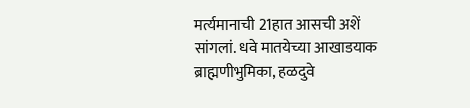मर्त्यमानाची 21हात आसची अशें सांगलां. धवे मातयेच्या आखाडयाक ब्राह्मणीभुमिका, हळदुवे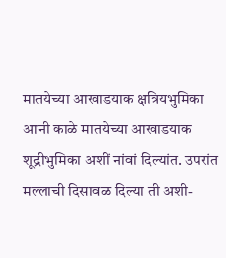मातयेच्या आखाडयाक क्षत्रियभुमिका आनी काळे मातयेच्या आखाडयाक शूद्रीभुमिका अशीं नांवां दिल्यांत. उपरांत मल्लाची दिसावळ दिल्या ती अशी-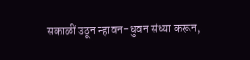सकाळीं उठून न्हावन-धुवन संध्या करून,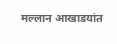मल्लान आखाडयांत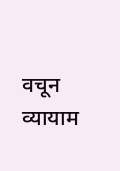वचून व्यायाम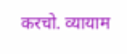करचो. व्यायाम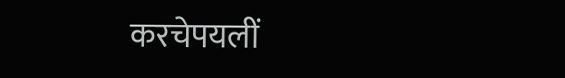करचेपयलीं